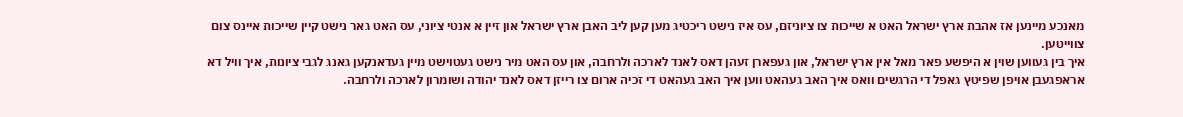מאנכע מיינען אז אהבת ארץ ישראל האט א שייכות צו ציוניזם, עס איז נישט ריכטיג מען קען ליב האבן ארץ ישראל און זיין א אנטי ציוני, עס האט גאר נישט קיין שייכות איינס צום צווייטען.
איך בין געווען שוין א היפשע פאר מאל אין ארץ ישראל, און געפארן זעהן דאס לאנד לארכה ולרחבה, און עס האט מיר נישט געטוישט מיין געדאנקען גאנג לגבי ציונות, איך וויל דא אראפגעבן אויפן שפיטץ גאפל די הרגשים וואס איך האב געהאט ווען איך האב געהאט די זכיה ארום צו רייזן דאס לאנד יהודה ושומרון לארכה ולרחבה.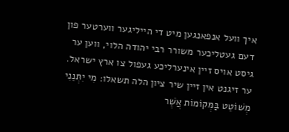איך וועל אנפאנגען מיט די הייליגער ווערטער פון דעם געטליכער משורר רבי יהודה הלוי, ווען ער גיסט אויס זיין אינערליכע געפול צו ארץ ישראל.
ער זיגנט אין זיין שיר ציון הלה תשאלו: מִי יִתְּנֵנִי מְשׁוֹטֵט בַּמְּקוֹמוֹת אֲשֶׁר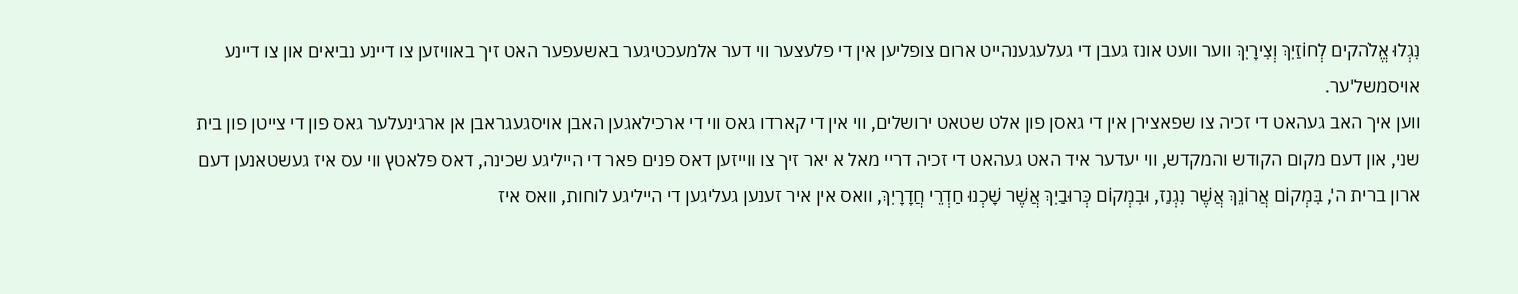נִגְלוּ אֱלֹהקים לְחוֹזַיִךְ וְצִירָיִךְ ווער וועט אונז געבן די געלעגענהייט ארום צופליען אין די פלעצער ווי דער אלמעכטיגער באשעפער האט זיך באוויזען צו דיינע נביאים און צו דיינע אויסמשל'ער.
ווען איך האב געהאט די זכיה צו שפאצירן אין די גאסן פון אלט שטאט ירושלים, ווי אין די קארדו גאס ווי די ארכילאגען האבן אויסגעגראבן אן ארגינעלער גאס פון די צייטן פון בית שני, און דעם מקום הקודש והמקדש, ווי יעדער איד האט געהאט די זכיה דריי מאל א יאר זיך צו ווייזען דאס פנים פאר די הייליגע שכינה, דאס פלאטץ ווי עס איז געשטאנען דעם ארון ברית ה', בִּמְקוֹם אֲרוֹנֵךְ אֲשֶׁר נִגְנַז, וּבִמְקוֹם כְּרוּבַיִךְ אֲשֶׁר שָׁכְנוּ חַדְרֵי חֲדָרָיִךְ, וואס אין איר זענען געליגען די הייליגע לוחות, וואס איז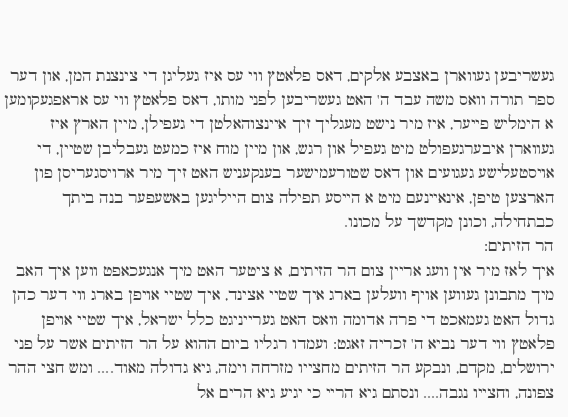געשריבען געווארן באצבע אלקים, דאס פלאטץ ווי עס איז געליגן די צינצנת המן, און דער ספר תורה וואס משה עבד ה' האט געשריבען לפני מותו, דאס פלאטץ ווי עס אראפגעקומען א הימליש פייער, איז מיר נישט מעגליך זיך איינצוהאלטן די געפילן, מיין הארץ איז געווארן איבערגעפולט מיט געפיל און רגש, און מיין מוח איז כמעט געבליבן שטיין, די אויסטעלישע געגועים און דאס שטורעמישער בענקעניש האט זיך מיר ארויסגעריסן פון הארצען טיפן, אינאיינעם מיט א הייסע תפילה צום הייליגען באשעפער בנה ביתך כבתחילה, וכונן מקדשך על מכונו.
הר הזיתים:
איך לאז מיר אין וועג אריין צום הר הזיתים, א ציטער האט מיך אנגעכאפט ווען איך האב מיך מתבונן געווען אויף וועלען בארג איך שטיי אצינד, איך שטיי אויפן בארג ווי דער כהן גדול האט געמאכט די פרה אדומה וואס האט גערייניגט כלל ישראל, איך שטיי אויפן פלאטץ ווי דער נביא ה' זכריה זאגט: ועמדו רגליו ביום ההוא על הר הזיתים אשר על פני ירושלים, מקדם, ונבקע הר הזיתים מחצייו מזרחה וימה, גיא גדולה מאוד.... ומש חצי ההר צפונה, וחצייו נגבה.... ונסתם גיא הריי כי יגיע גיא הרים אל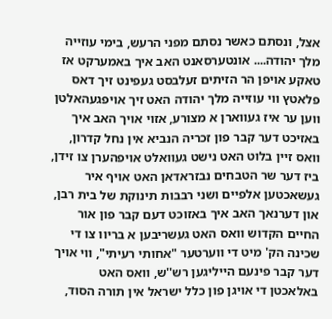אצל, ונסתם כאשר נסתם מפני הרעש, בימי עוזייה מלך יהודה.... אונטערסאנט האב איך באמערקט אז טאקע אויפן הר הזיתים זעלבסט געפינט זיך דאס פלאטץ ווי עוזייה מלך יהודה האט זיך אויפגעהאלטן ווען ער איז געווארן א מצורע, אזוי אויך האב איך באזיכט דער קבר פון זכריה הנביא אין נחל קדרון, וואס זיין בלוט האט נישט געוואלט אויפהערן צו זידן, ביז דער שר הטבחים נבזראדאן האט אויף איר געשאכטען אלפיים ושני רבבות תינוקת של בית רבן, און דערנאך האב איך באזוכט דעם קבר פון אור החיים הקדוש וואס האט געשריבען א בריוו צו די שכינה הק' מיט די ווערטער "אחותי רעיתי", ווי אויך דער קבר פינעם הייליגען רש''ש, וואס האט באלאכטן די אויגן פון כלל ישראל אין תורה הסוד,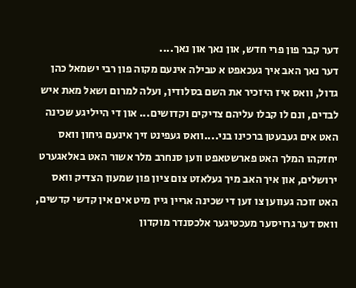דער קבר פון פרי חדש, און נאך און נאך....
דער נאך האב איך געכאפט א טבילה אינעם מקוה פון רבי ישמאל כהן גדול, וואס איז היזכיר את השם בסלודין, ועלה למרום ושאל מאת איש לבדים, ונם לו קבלו עליהם צדיקים וקדושים... און די הייליגע שכינה האט אים געבעטן ברכינו בני....וואס געפינט זיך אינעם גיחון וואס יחזקהו המלך האט פארשטאפט ווען סנחרב מלר אשור האט באלאגערט ירושלים, און איך האב מיך געלאזט צום ציון פון שמעון הצדיק וואס האט זוכה געווען צו זען די שכינה אריין גיין מיט אים אין קדשי קדשים, וואס דער גרויסער מעכטיגער אלכסנדר מוקדון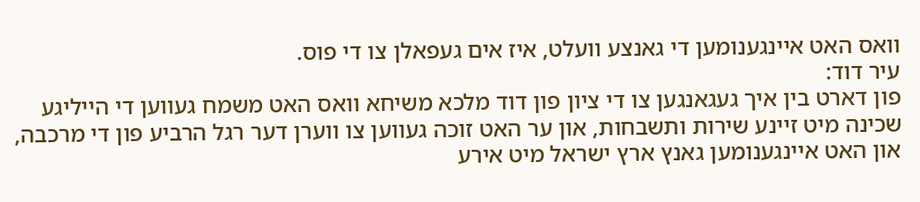וואס האט איינגענומען די גאנצע וועלט, איז אים געפאלן צו די פוס.
עיר דוד:
פון דארט בין איך געגאנגען צו די ציון פון דוד מלכא משיחא וואס האט משמח געווען די הייליגע שכינה מיט זיינע שירות ותשבחות, און ער האט זוכה געווען צו ווערן דער רגל הרביע פון די מרכבה, און האט איינגענומען גאנץ ארץ ישראל מיט אירע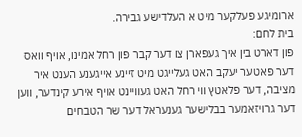ארומיגע פעלקער מיט א העלדישע גבירה.
בית לחם:
פון דארט בין איך געפארן צו דער קבר פון רחל אמינו, אויף וואס דער פאטער יעקב האט געלייגט מיט זיינע אייגענע הענט איר מציבה, דער פלאטץ ווי רחל האט געוויינט אויף אירע קינדער, ווען דער גרויזאמער בבלישער גענעראל דער שר הטבחים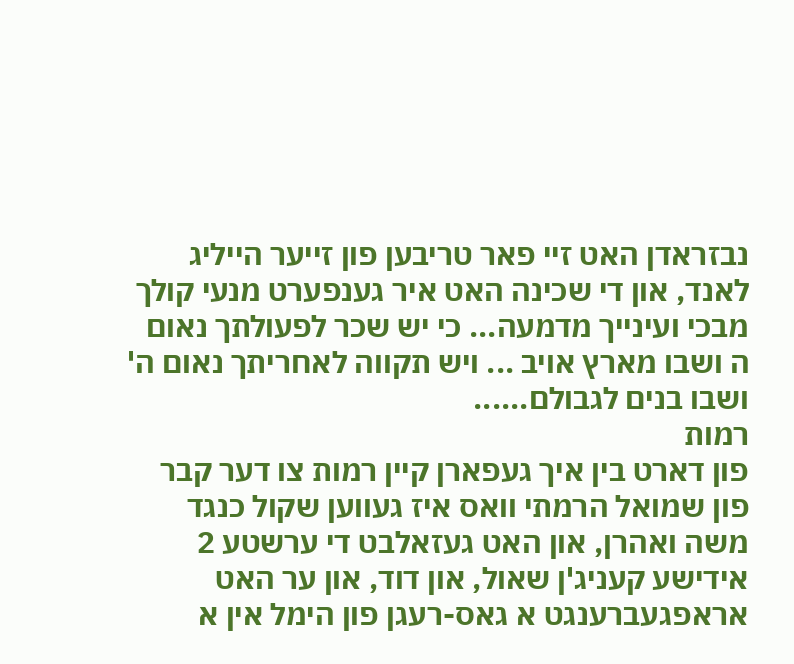נבזראדן האט זיי פאר טריבען פון זייער הייליג לאנד, און די שכינה האט איר גענפערט מנעי קולך מבכי ועינייך מדמעה... כי יש שכר לפעולתך נאום ה ושבו מארץ אויב ... ויש תקווה לאחריתך נאום ה' ושבו בנים לגבולם......
רמות
פון דארט בין איך געפארן קיין רמות צו דער קבר פון שמואל הרמתי וואס איז געווען שקול כנגד משה ואהרן, און האט געזאלבט די ערשטע 2 אידישע קעניג'ן שאול, און דוד, און ער האט אראפגעברענגט א גאס-רעגן פון הימל אין א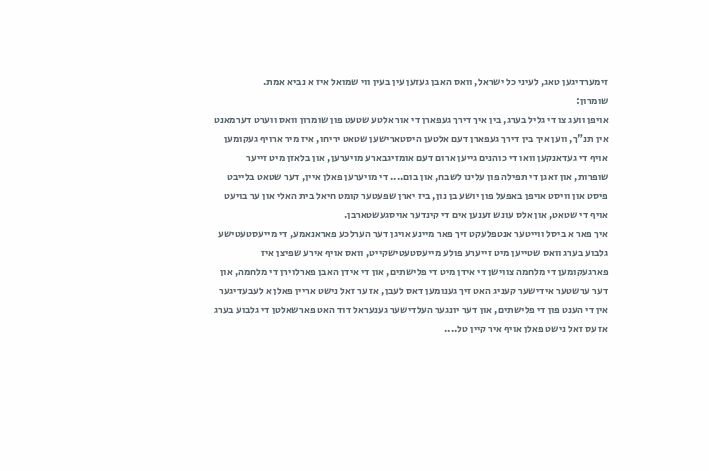זימערדיגען טאג, לעיני כל ישראל, וואס האבן געזען עין בעין ווי שמואל איז א נביא אמת.
שומרון:
אויפן וועג צו די גליל בערג, בין איך דירך געפארן די אור אלטע שטעט פון שומרון וואס ווערט דערמאנט אין תנ"ך, ווען איך בין דירך געפארן דעם אלטען היסטארישען שטאט יריחו, איז מיר ארויף געקומען אויף די געדאנקען וואו די כוהנים גייען ארום דעם אומזיגבארע מויערען, און בלאזן מיט זייער שופרות, און זאגן די תפילה פון עלינו לשבח, און בום.... די מויערען פאלן איין, דער שטאט בלייבט פיסט און וויסט אויפן באפעל פון יושע בן נון, ביז יארן שפעטער קומט חיאל בית האלי און ער בויעט אויף די שטאט, און אלס עונש זענען אים די קינדער אויסגעשטארבן.
איך פאר א ביסל ווייטער אנטפלעקט זיך פאר מיינע אויגן דער הערלכע פאראנאמע, די מייעסטעטישע גלבוע בערג וואס שטייען מיט זייערע פולע מייעסטעטישקייט, וואס אויף אירע שפיצן איז פארגעקומען די מלחמה צווישן די אידן מיט די פלישתים, און די אידן האבן פארלוירן די מלחמה, און דער ערשטער אידישער קעניג האט זיך גענומען דאס לעבן, אז ער זאל נישט אריין פאלן א לעבעדיגער אין די הענט פון די פלישתים, און דער יונגער העלדישער גענעראל דוד האט פארשאלטן די גלבוע בערג אז עס זאל נישט פאלן אויף איר קיין טל....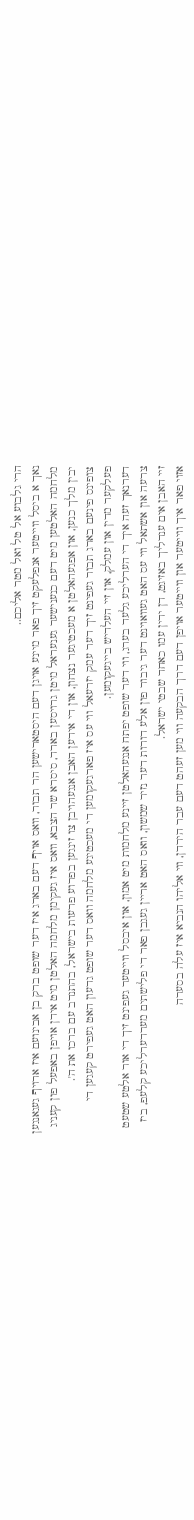הרי גלבוע אל טל ואל מטר אליכם..
נאך א ביסל ווייטער אנפלעקט זיך פאר מיינע אויגן דעם היסטארישען הר תבור, וואס אויף דעם בארג איז דער שופט ברק בן אבינועם איז ארויף געגאנגען מלחמה האלטען מיט דעם כנענישער גענעראל מיטן גרויסען בארד, סיסרא שר הצבא, וואס איז געקימן מלחמה האלטן מיט אידן אויפן באפעל פון קעניג יבין מלך כנען, און אפגעהאלטן א מעכטיגער נצחון, און די אידען האבן אנגעהויבן צו זינגען בפרוע פרעות בישראל, בהתנדב עם ברכו את ה'.
צופינס פינעם בארג תבור געפינט זיך דער עמק יזרעאל ווי עס איז פארגעקומען די מעכטיגע מלחמה וואס דער שופט גדעון האט געפירט קעגען די פעלקער מדין און עמלק, און זיי העלדיש בייגעקומען.
דערנאך זעה איך די הערליכע גלעד בערג, ווי דער שופט יפתח אנגעהאלטן זיינע מלחמות מיט אמון, און איבסל ווייטער געפינט זיך די אור אלטע שטעט צרעה און אשתאל ווי עס האט געוואוינט דער גיבור פון אלע דורות דער נזיר שמשון, וואס האט אריין געגבן פאר די פלישתים מערדערליכע קלעפ, ביז זיי האבן אים ענדליך באזיגט, דן ידין עמו כאחד שבטי ישראל.
אזוי פאר איך ווייטער און ווייטער אויפן דעם דרך הבקעה ווי מען זעהט דעם עבר הירדן, ווי אליהו הנביא איז עלה בסערה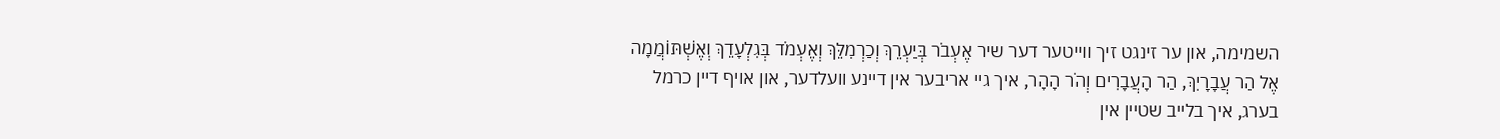השמימה, און ער זינגט זיך ווייטער דער שיר אֶעְבֹר בְּיַעְרֵךְ וְכַרְמִלֵּךְ וְאֶעְמֹד בְּגִלְעָדֵךְ וְאֶשְׁתּוֹמֲמָה אֶל הַר עֲבָרָיִךְ, הַר הָעֲבָרִים וְהֹר הָהָר, איך גיי אריבער אין דיינע וועלדער, און אויף דיין כרמל בערג, איך בלייב שטיין אין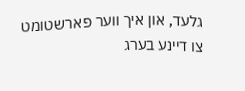גלעד, און איך ווער פארשטומט צו דיינע בערג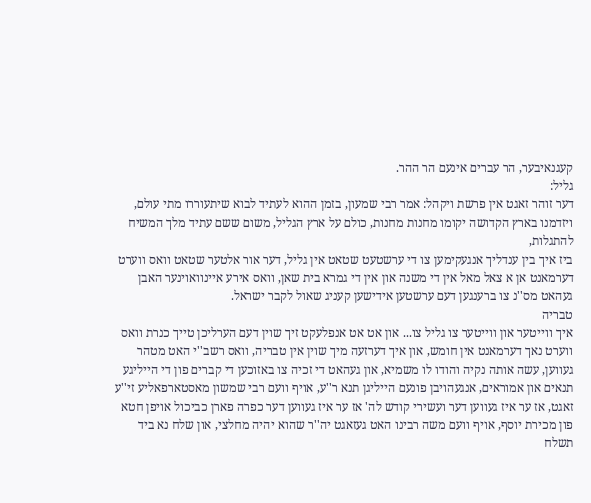קעגנאיבער, הר עברים אינעם הר ההר.
גליל:
דער זוהר זאגט אין פרשת ויקהל: אמר רבי שמעון, בזמן ההוא לעתיד לבוא שיתעוררו מתי עולם, ויזדמנו בארץ הקדושה יקומו מחנות מחנות, כולם על ארץ הגליל, משום ששם עתיד מלך המשיח להתגלות,
ביז איך בין ענדליך אנגעקימען צו די ערשטעט שטאט אין גליל, דער אור אלטער שטאט וואס ווערט דערמאנט אן א צאל מאל אין די משנה און אין די גמרא בית שאן, וואס אירע איינוואוינער האבן געהאט מס''נ צו ברענגען דעם ערשטען אידישען קעניג שאול לקבר ישראל.
טבריה
איך ווייטער און ווייטער צו גליל צו... און אט אט אנפלעקט זיך שוין דעם הערליכן טייך כנרת וואס ווערט נאך דערמאנט אין חומש, און איך דערזעה מיך שוין אין טבריה, וואס רשב''י האט מטהר געווען, עשה אותה נקיה והודו לו משמיא, און געהאט די זכיה צו באזוכען די קברים פון די הייליגע תנאים און אמוראים, אנגעהויבן פונעם הייליגן תנא ר''ע, אויף וועם רבי שמשון מאסטארפאליע זי''ע זאגט, אז ער איז געווען דער ועשירי קודש לה' אז ער איז געווען דער כפרה פארן כביכול אויפן חטא פון מכירת יוסף, אויף וועם משה רבינו האט געזאגט יה''ר שהוא יהיה מחלצי, און שלח נא ביד תשלח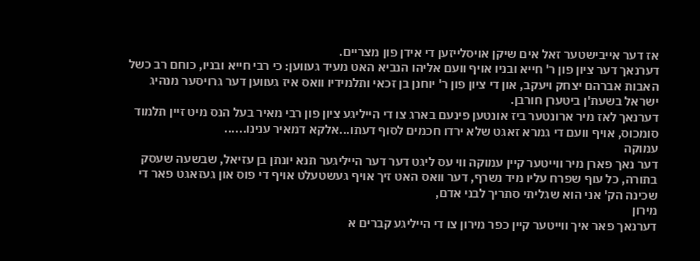אז דער אייבישטער זאל אים שיקן אויסלייזען די אידן פון מצריים.
דערנאך דער ציון פון ר' חייא ובניו אויף וועם אליהו הנביא האט מעיד געווען: כי רבי חייא ובניו, כוחם רב כשל האבות אברהם יצחק ויעקב, און די ציון פון ר' יוחנן בן זכאי ותלמידיו וואס איז געווען דער גרויסער מנהיג ישראל בשעת'ן ביטערן חורבן.
דערנאך לאז מיר ארונטער ביז אונטען פינעם בארג צו די הייליגע ציון פון רבי מאיר בעל הנס מיט זיין תלמוד סומכוס, אויף וועם די גמרא זאגט שלא ירדו חכמים לסוף דעתו...אלקא דמאיר ענינו......
עמוקה
דער נאך פארן מיר ווייטער קיין עמוקה ווי עס ליגט דער דער הייליגער תנא יונתן בן עזיאל, שבשעה שעסק בתורה, כל עוף שפרח עליו מיד נשרף, דער וואס האט זיך אויף געשטעלט אויף די פוס און געזאגט פאר די שכינה הק' אני הוא שגליתי סתריך לבני אדם,
מירון
דערנאך פאר איך ווייטער קיין כפר מירון צו די הייליגע קברים א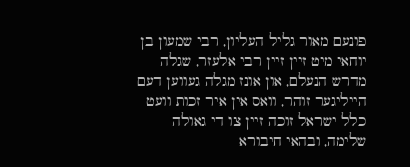פונעם מאור גליל העליון, רבי שמעון בן יוחאי מיט זיין זיין רבי אלעזר, שגלה מדרש הנעלם, און אונז מגלה געווען דעם הייליגער זוהר, וואס אין איר זכות וועט כלל ישראל זוכה זיין צו די גאולה שלימה, ובהאי חיבורא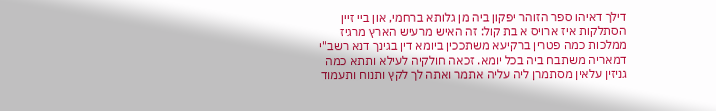דילך דאיהו ספר הזוהר יפקון ביה מן גלותא ברחמי, און ביי זיין הסתלקות איז ארויס א בת קול: זה האיש מרעיש הארץ מרגיז ממלכות כמה פטרין ברקיעא משתככין ביומא דין בגינך דנא רשב"י דמאריה משתבח ביה בכל יומא. זכאה חולקיה לעילא ותתא כמה גניזין עלאין מסתמרן ליה עליה אתמר ואתה לך לקץ ותנוח ותעמוד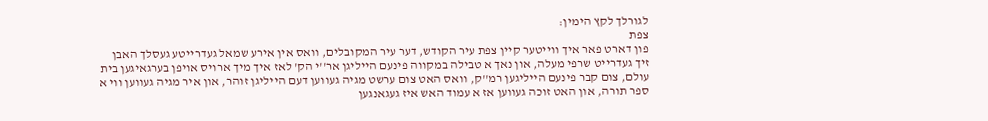לגורלך לקץ הימין:
צפת
פון דארט פאר איך ווייטער קיין צפת עיר הקודש, דער עיר המקובלים, וואס אין אירע שמאל געדרייטע געסלך האבן זיך געדרייט שרפי מעלה, און נאך א טבילה במקווה פינעם הייליגן אר''י הק' לאז איך מיך ארויס אויפן בערגאיגען בית עולם, צום קבר פינעם הייליגען רמ''ק, וואס האט צום ערשט מגיה געווען דעם הייליגן זוהר, און איר מגיה געווען ווי א ספר תורה, און האט זוכה געווען אז א עמוד האש איז געגאנגען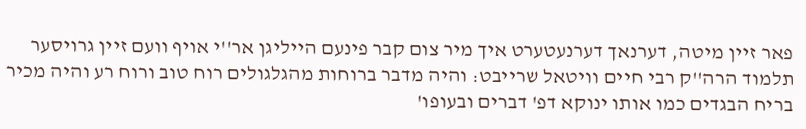פאר זיין מיטה, דערנאך דערנעטערט איך מיר צום קבר פינעם הייליגן אר''י אויף וועם זיין גרויסער תלמוד הרה''ק רבי חיים וויטאל שרייבט: והיה מדבר ברוחות מהגלגולים רוח טוב ורוח רע והיה מכיר בריח הבגדים כמו אותו ינוקא דפ' דברים ובעופו'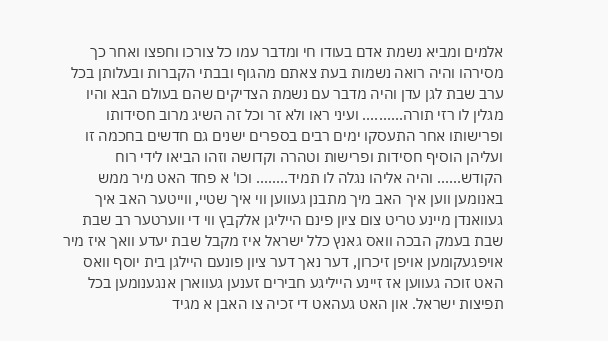אלמים ומביא נשמת אדם בעודו חי ומדבר עמו כל צורכו וחפצו ואחר כך מסירהו והיה רואה נשמות בעת צאתם מהגוף ובבתי הקברות ובעלותן בכל ערב שבת לגן עדן והיה מדבר עם נשמת הצדיקים שהם בעולם הבא והיו מגלין לו רזי תורה.......... ועיני ראו ולא זר וכל זה השיג מרוב חסידותו ופרישותו אחר התעסקו ימים רבים בספרים ישנים גם חדשים בחכמה זו ועליהן הוסיף חסידות ופרישות וטהרה וקדושה וזהו הביאו לידי רוח הקודש...... והיה אליהו נגלה לו תמיד........ וכו' א פחד האט מיר ממש באנומען ווען איך האב מיך מתבנן געווען ווי איך שטיי, ווייטער האב איך געוואנדן מיינע טריט צום ציון פינם הייליגן אלקבץ ווי די ווערטער רב שבת שבת בעמק הבכה וואס גאנץ כלל ישראל איז מקבל שבת יעדע וואך איז מיר אויפגעקומען אויפן זיכרון, דער נאך דער ציון פונעם היילגן בית יוסף וואס האט זוכה געווען אז זיינע הייליגע חבירים זענען געווארן אנגענומען בכל תפיצות ישראל. און האט געהאט די זכיה צו האבן א מגיד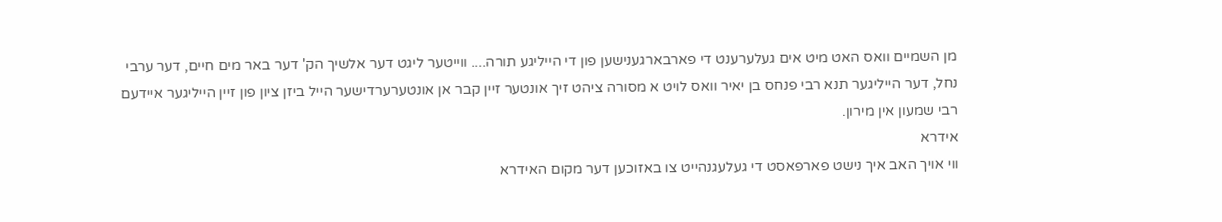מן השמיים וואס האט מיט אים געלערענט די פארבארגענישען פון די הייליגע תורה.... ווייטער ליגט דער אלשיך הק' דער באר מים חיים, דער ערבי נחל, דער הייליגער תנא רבי פנחס בן יאיר וואס לויט א מסורה ציהט זיך אונטער זיין קבר אן אונטערערדישער הייל ביזן ציון פון זיין הייליגער איידעם רבי שמעון אין מירון.
אידרא
ווי אויך האב איך נישט פארפאסט די געלעגנהייט צו באזוכען דער מקום האידרא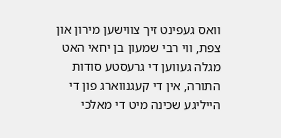וואס געפינט זיך צווישען מירון און צפת, ווי רבי שמעון בן יחאי האט מגלה געווען די גרעסטע סודות התורה, אין די קעגנווארג פון די הייליגע שכינה מיט די מאלכי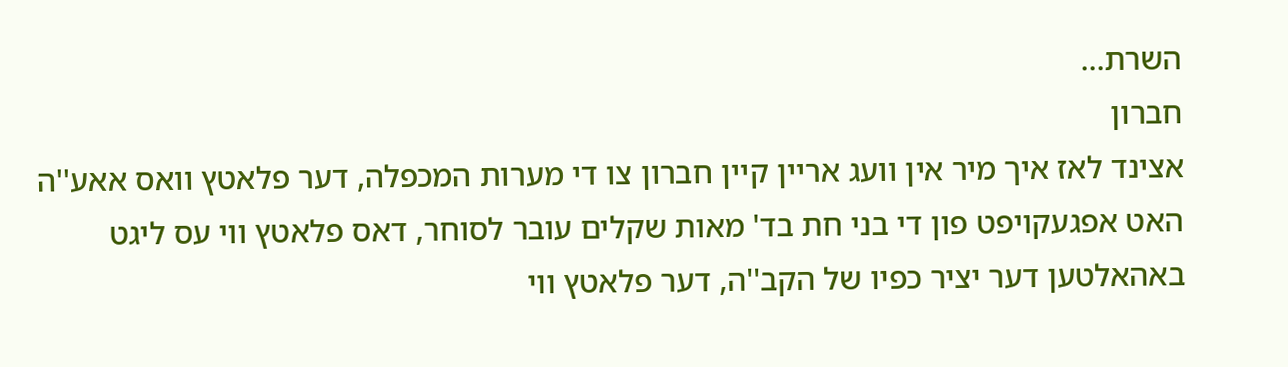השרת...
חברון
אצינד לאז איך מיר אין וועג אריין קיין חברון צו די מערות המכפלה, דער פלאטץ וואס אאע''ה האט אפגעקויפט פון די בני חת בד' מאות שקלים עובר לסוחר, דאס פלאטץ ווי עס ליגט באהאלטען דער יציר כפיו של הקב''ה, דער פלאטץ ווי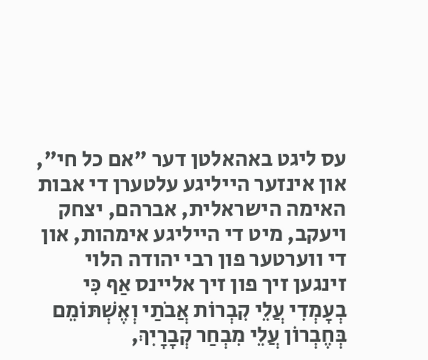עס ליגט באהאלטן דער "אם כל חי", און אינזער הייליגע עלטערן די אבות האימה הישראלית, אברהם, יצחק ויעקב, מיט די הייליגע אימהות, און די ווערטער פון רבי יהודה הלוי זינגען זיך פון זיך אליינס אַף כִּי בְעָמְדִי עֲלֵי קִבְרוֹת אֲבֹתַי וְאֶשְׁתּוֹמֵם בְּחֶבְרוֹן עֲלֵי מִבְחַר קְבָרָיִךְ,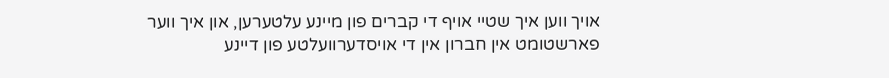אויך ווען איך שטיי אויף די קברים פון מיינע עלטערען, און איך ווער פארשטומט אין חברון אין די אויסדערוועלטע פון דיינע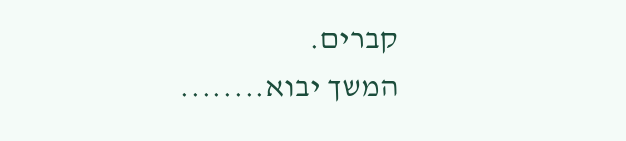קברים.
המשך יבוא........